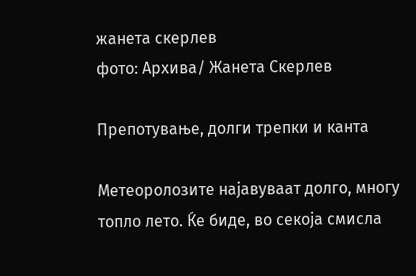жанета скерлев
фото: Архива/ Жанета Скерлев

Препотување, долги трепки и канта

Метеоролозите најавуваат долго, многу топло лето. Ќе биде, во секоја смисла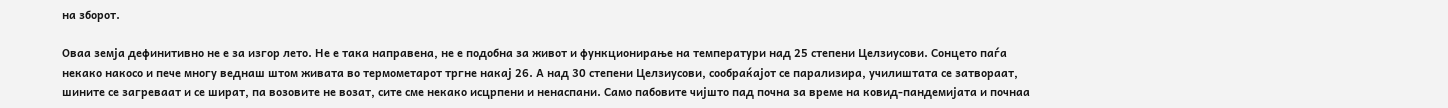на зборот.

Оваа земја дефинитивно не е за изгор лето. Не е така направена, не е подобна за живот и функционирање на температури над 25 степени Целзиусови. Сонцето паѓа некако накосо и пече многу веднаш штом живата во термометарот тргне накај 26. А над 30 степени Целзиусови, сообраќајот се парализира, училиштата се затвораат, шините се загреваат и се шират, па возовите не возат, сите сме некако исцрпени и ненаспани. Само пабовите чијшто пад почна за време на ковид-пандемијата и почнаа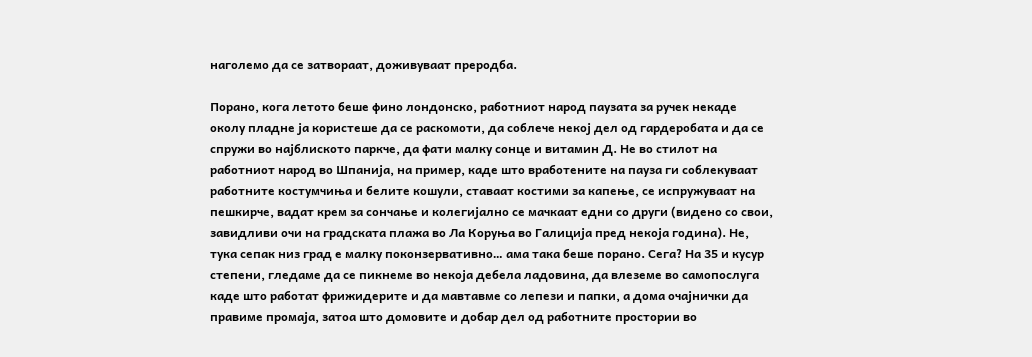наголемо да се затвораат, доживуваат преродба.

Порано, кога летото беше фино лондонско, работниот народ паузата за ручек некаде околу пладне ја користеше да се раскомоти, да соблече некој дел од гардеробата и да се спружи во најблиското паркче, да фати малку сонце и витамин Д. Не во стилот на работниот народ во Шпанија, на пример, каде што вработените на пауза ги соблекуваат работните костумчиња и белите кошули, ставаат костими за капење, се испружуваат на пешкирче, вадат крем за сончање и колегијално се мачкаат едни со други (видено со свои, завидливи очи на градската плажа во Ла Коруња во Галиција пред некоја година). Не, тука сепак низ град е малку поконзервативно… ама така беше порано. Сега? На 35 и кусур степени, гледаме да се пикнеме во некоја дебела ладовина, да влеземе во самопослуга каде што работат фрижидерите и да мавтавме со лепези и папки, а дома очајнички да правиме промаја, затоа што домовите и добар дел од работните простории во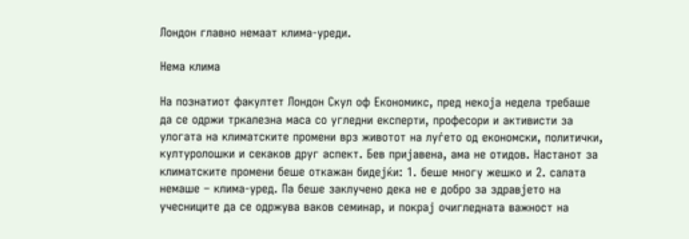Лондон главно немаат клима-уреди.

Нема клима

На познатиот факултет Лондон Скул оф Економикс, пред некоја недела требаше да се одржи тркалезна маса со угледни експерти, професори и активисти за улогата на климатските промени врз животот на луѓето од економски, политички, културолошки и секаков друг аспект. Бев пријавена, ама не отидов. Настанот за климатските промени беше откажан бидејќи: 1. беше многу жешко и 2. салата немаше – клима-уред. Па беше заклучено дека не е добро за здравјето на учесниците да се одржува ваков семинар, и покрај очигледната важност на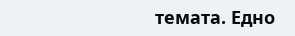темата. Едно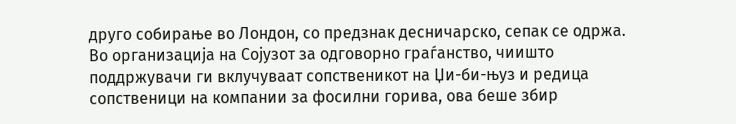друго собирање во Лондон, со предзнак десничарско, сепак се одржа. Во организација на Сојузот за одговорно граѓанство, чиишто поддржувачи ги вклучуваат сопственикот на Џи-би-њуз и редица сопственици на компании за фосилни горива, ова беше збир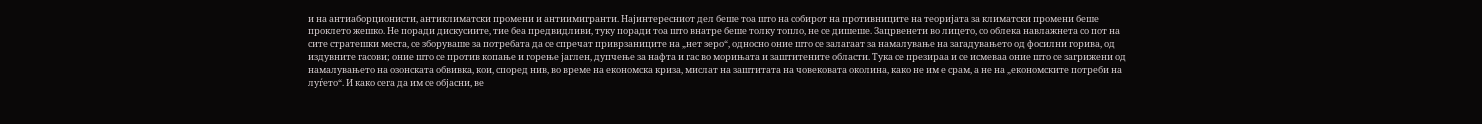и на антиаборционисти, антиклиматски промени и антиимигранти. Најинтересниот дел беше тоа што на собирот на противниците на теоријата за климатски промени беше проклето жешко. Не поради дискусиите, тие беа предвидливи, туку поради тоа што внатре беше толку топло, не се дишеше. Зацрвенети во лицето, со облека навлажнета со пот на сите стратешки места, се зборуваше за потребата да се спречат приврзаниците на „нет зеро“, односно оние што се залагаат за намалување на загадувањето од фосилни горива, од издувните гасови; оние што се против копање и горење јаглен, дупчење за нафта и гас во морињата и заштитените области. Тука се презираа и се исмеваа оние што се загрижени од намалувањето на озонската обвивка, кои, според нив, во време на економска криза, мислат на заштитата на човековата околина, како не им е срам, а не на „економските потреби на луѓето“. И како сега да им се објасни, ве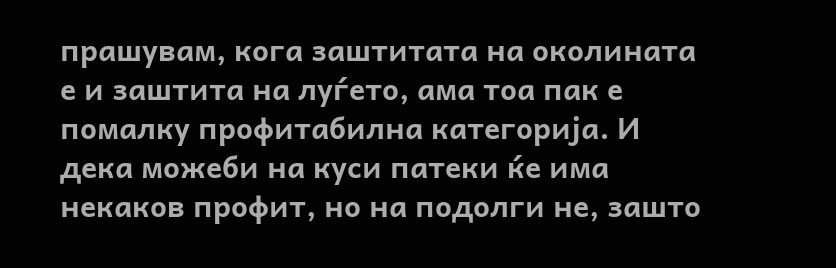прашувам, кога заштитата на околината е и заштита на луѓето, ама тоа пак е помалку профитабилна категорија. И дека можеби на куси патеки ќе има некаков профит, но на подолги не, зашто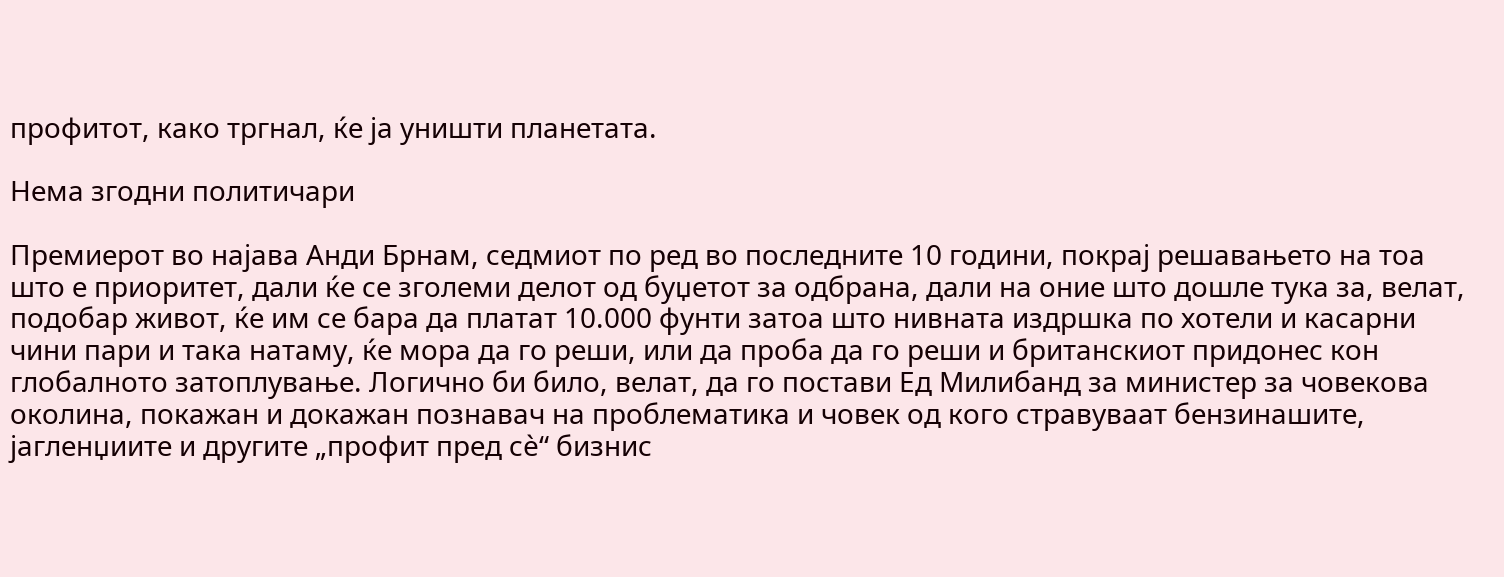профитот, како тргнал, ќе ја уништи планетата.

Нема згодни политичари

Премиерот во најава Анди Брнам, седмиот по ред во последните 10 години, покрај решавањето на тоа што е приоритет, дали ќе се зголеми делот од буџетот за одбрана, дали на оние што дошле тука за, велат, подобар живот, ќе им се бара да платат 10.000 фунти затоа што нивната издршка по хотели и касарни чини пари и така натаму, ќе мора да го реши, или да проба да го реши и британскиот придонес кон глобалното затоплување. Логично би било, велат, да го постави Ед Милибанд за министер за човекова околина, покажан и докажан познавач на проблематика и човек од кого стравуваат бензинашите, јагленџиите и другите „профит пред сè“ бизнис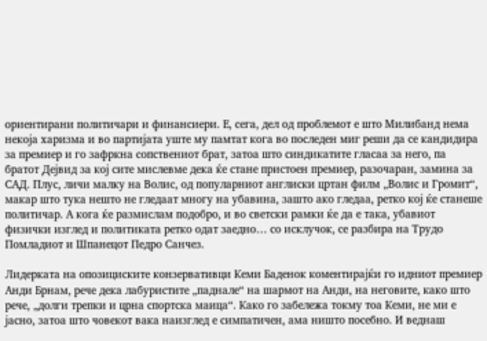ориентирани политичари и финансиери. Е, сега, дел од проблемот е што Милибанд нема некоја харизма и во партијата уште му памтат кога во последен миг реши да се кандидира за премиер и го зафркна сопствениот брат, затоа што синдикатите гласаа за него, па братот Дејвид за кој сите мислевме дека ќе стане пристоен премиер, разочаран, замина за САД. Плус, личи малку на Волис, од популарниот англиски цртан филм „Волис и Громит“, макар што тука нешто не гледаат многу на убавина, зашто ако гледаа, ретко кој ќе станеше политичар. А кога ќе размислам подобро, и во светски рамки ќе да е така, убавиот физички изглед и политиката ретко одат заедно… со исклучок, се разбира на Трудо Помладиот и Шпанецот Педро Санчез.

Лидерката на опозициските конзервативци Кеми Баденок коментирајќи го идниот премиер Анди Брнам, рече дека лабуристите „паднале“ на шармот на Анди, на неговите, како што рече, „долги трепки и црна спортска маица“. Како го забележа токму тоа Кеми, не ми е јасно, затоа што човекот вака наизглед е симпатичен, ама ништо посебно. И веднаш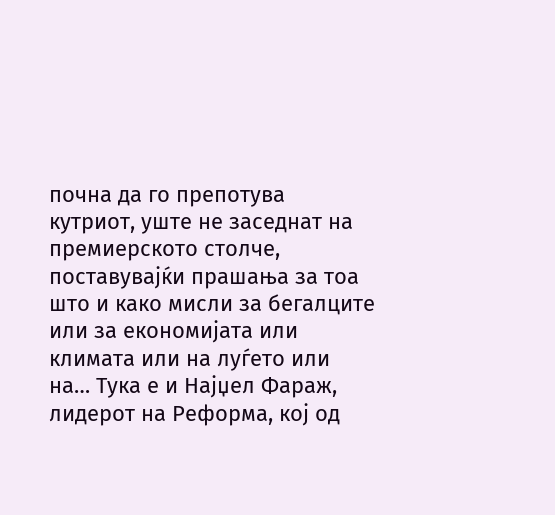почна да го препотува кутриот, уште не заседнат на премиерското столче, поставувајќи прашања за тоа што и како мисли за бегалците или за економијата или климата или на луѓето или на… Тука е и Најџел Фараж, лидерот на Реформа, кој од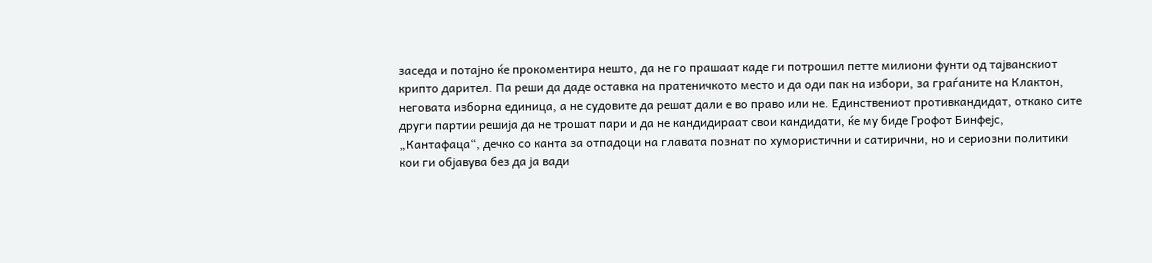заседа и потајно ќе прокоментира нешто, да не го прашаат каде ги потрошил петте милиони фунти од тајванскиот крипто дарител. Па реши да даде оставка на пратеничкото место и да оди пак на избори, за граѓаните на Клактон, неговата изборна единица, а не судовите да решат дали е во право или не. Единствениот противкандидат, откако сите други партии решија да не трошат пари и да не кандидираат свои кандидати, ќе му биде Грофот Бинфејс, „Кантафаца“, дечко со канта за отпадоци на главата познат по хумористични и сатирични, но и сериозни политики кои ги објавува без да ја вади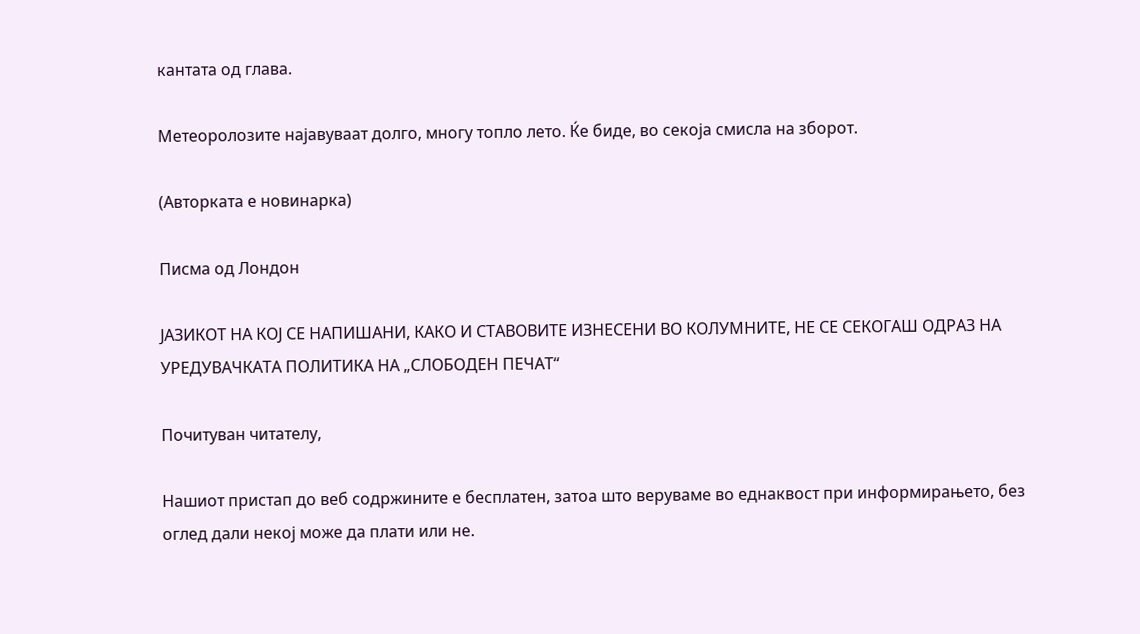кантата од глава.

Метеоролозите најавуваат долго, многу топло лето. Ќе биде, во секоја смисла на зборот.

(Авторката е новинарка)

Писма од Лондон

ЈАЗИКОТ НА КОЈ СЕ НАПИШАНИ, КАКО И СТАВОВИТЕ ИЗНЕСЕНИ ВО КОЛУМНИТЕ, НЕ СЕ СЕКОГАШ ОДРАЗ НА УРЕДУВАЧКАТА ПОЛИТИКА НА „СЛОБОДЕН ПЕЧАТ“

Почитуван читателу,

Нашиот пристап до веб содржините е бесплатен, затоа што веруваме во еднаквост при информирањето, без оглед дали некој може да плати или не.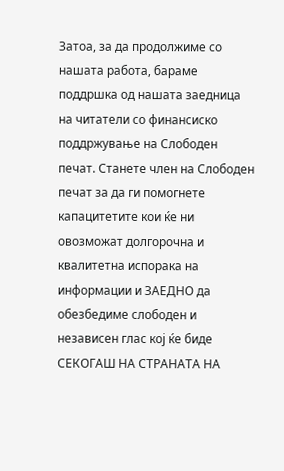Затоа, за да продолжиме со нашата работа, бараме поддршка од нашата заедница на читатели со финансиско поддржување на Слободен печат. Станете член на Слободен печат за да ги помогнете капацитетите кои ќе ни овозможат долгорочна и квалитетна испорака на информации и ЗАЕДНО да обезбедиме слободен и независен глас кој ќе биде СЕКОГАШ НА СТРАНАТА НА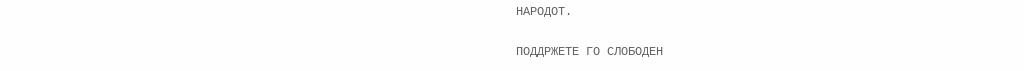НАРОДОТ.

ПОДДРЖЕТЕ ГО СЛОБОДЕН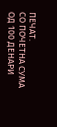ПЕЧАТ.
СО ПОЧЕТНА СУМА ОД 100 ДЕНАРИ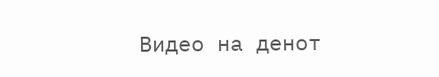Видео на денот